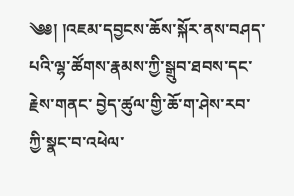༄༅། །འཇམ་དབྱངས་ཆོས་སྐོར་ནས་བཤད་པའི་ལྷ་ཚོགས་རྣམས་ཀྱི་སྒྲུབ་ཐབས་དང་རྗེས་གནང་ བྱེད་ཚུལ་གྱི་ཆོ་ག་ཤེས་རབ་ཀྱི་སྣང་བ་འཕེལ་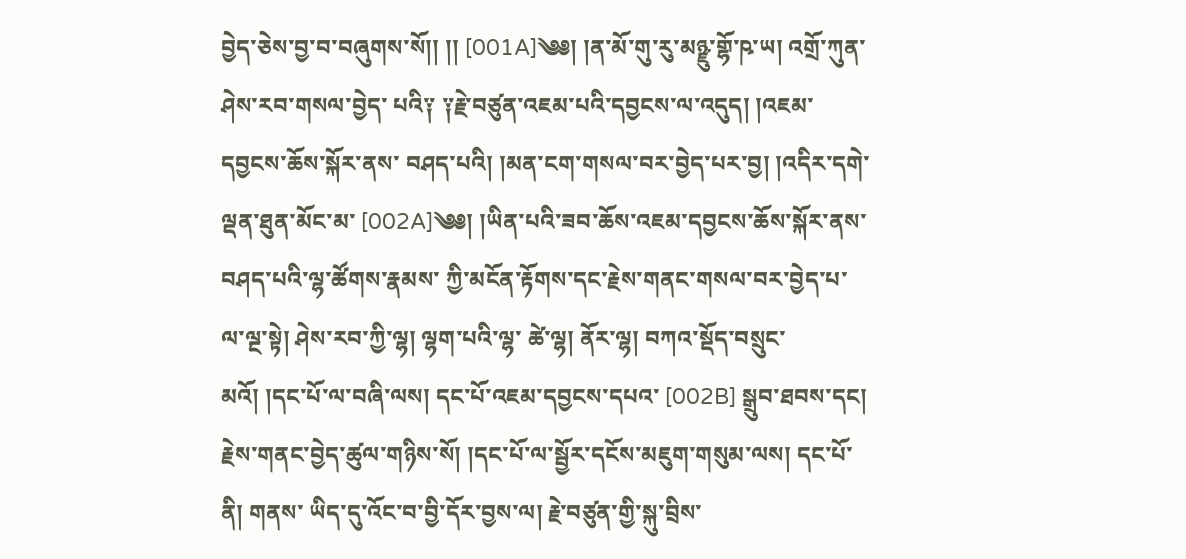བྱེད་ཅེས་བྱ་བ་བཞུགས་སོ།། །། [001A]༄༅། །ན་མོ་གུ་རུ་མཉྫུ་གྷོ་ཥ་ཡ། འགྲོ་ཀུན་ཤེས་རབ་གསལ་བྱེད་ པའི༑ ༑རྗེ་བཙུན་འཇམ་པའི་དབྱངས་ལ་འདུད། །འཇམ་དབྱངས་ཆོས་སྐོར་ནས་ བཤད་པའི། །མན་ངག་གསལ་བར་བྱེད་པར་བྱ། །འདིར་དགེ་ལྡན་ཐུན་མོང་མ་ [002A]༄༅། །ཡིན་པའི་ཟབ་ཆོས་འཇམ་དབྱངས་ཆོས་སྐོར་ནས་བཤད་པའི་ལྷ་ཚོགས་རྣམས་ ཀྱི་མངོན་རྟོགས་དང་རྗེས་གནང་གསལ་བར་བྱེད་པ་ལ་ལྔ་སྟེ། ཤེས་རབ་ཀྱི་ལྷ། ལྷག་པའི་ལྷ་ ཚེ་ལྷ། ནོར་ལྷ། བཀའ་སྡོད་བསྲུང་མའོ། །དང་པོ་ལ་བཞི་ལས། དང་པོ་འཇམ་དབྱངས་དཔའ་ [002B] སྒྲུབ་ཐབས་དང། རྗེས་གནང་བྱེད་ཚུལ་གཉིས་སོ། །དང་པོ་ལ་སྦྱོར་དངོས་མཇུག་གསུམ་ལས། དང་པོ་ནི། གནས་ ཡིད་དུ་འོང་བ་བྱི་དོར་བྱས་ལ། རྗེ་བཙུན་གྱི་སྐུ་བྲིས་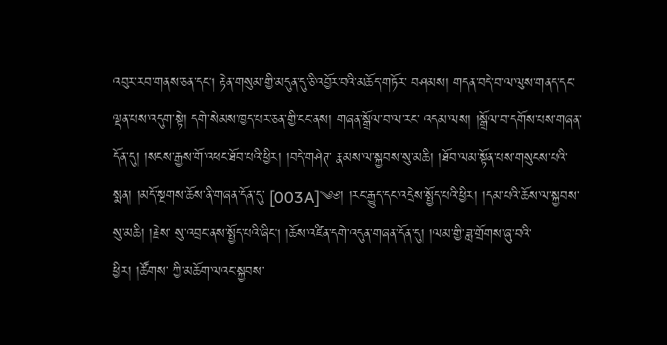འབུར་རབ་གནས་ཅན་དང། རྟེན་གསུམ་གྱི་མདུན་དུ་ཅི་འབྱོར་བའི་མཆོད་གཏོར་ བཤམས། གདན་བདེ་བ་ལ་ལུས་གནད་དང་ལྡན་པས་འདུག་སྟེ། དགེ་སེམས་ཁྱད་པར་ཅན་གྱི་ངང་ནས། གཞན་སྒྲོལ་བ་ལ་རང་ འདམ་ལས། །སྒྲོལ་བ་དགོས་པས་གཞན་དོན་དུ། །སངས་རྒྱས་གོ་འཕང་ཐོབ་པའི་ཕྱིར། །བདེ་གཤེཊ་ རྣམས་ལ་སྐྱབས་སུ་མཆི། །ཐོབ་ལམ་སྟོན་པས་གསུངས་པའི་སྨན། །མདོ་སྔགས་ཆོས་ནི་གཞན་དོན་དུ་ [003A]༄༅། །རང་རྒྱུད་དང་འདྲེས་སྤྱོད་པའི་ཕྱིར། །དམ་པའི་ཆོས་ལ་སྐྱབས་སུ་མཆི། །རྗེས་ སུ་འབྲང་ནས་སྤྱོད་པའི་ཞིང། །ཆོས་འཛིན་དགེ་འདུན་གཞན་དོན་དུ། །ལམ་གྱི་ཟླ་གྲོགས་ཞུ་བའི་ཕྱིར། །ཚོགས་ ཀྱི་མཆོག་ལའང་སྐྱབས་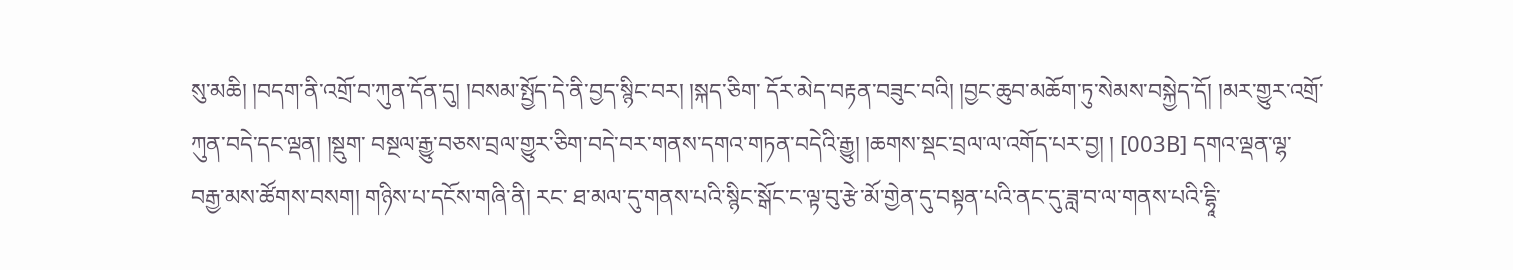སུ་མཆི། །བདག་ནི་འགྲོ་བ་ཀུན་དོན་དུ། །བསམ་སྤྱོད་དེ་ནི་བྱད་སྙིང་བར། །སྐད་ཅིག་ དོར་མེད་བརྟན་བཟུང་བའི། །བྱང་ཆུབ་མཆོག་ཏུ་སེམས་བསྐྱེད་དོ། །མར་གྱུར་འགྲོ་ཀུན་བདེ་དང་ལྡན། །སྡུག་ བསྔལ་རྒྱུ་བཅས་བྲལ་གྱུར་ཅིག་བདེ་བར་གནས་དགའ་གཏན་བདེའི་རྒྱུ། །ཆགས་སྡང་བྲལ་ལ་འགོད་པར་བྱ། ། [003B] དགའ་ལྡན་ལྷ་བརྒྱ་མས་ཚོགས་བསག། གཉིས་པ་དངོས་གཞི་ནི། རང་ ཐ་མལ་དུ་གནས་པའི་སྙིང་སྒོང་ང་ལྟ་བུ་རྩེ་མོ་གྱེན་དུ་བསྟན་པའི་ནང་དུ་ཟླ་བ་ལ་གནས་པའི་དྷཱི་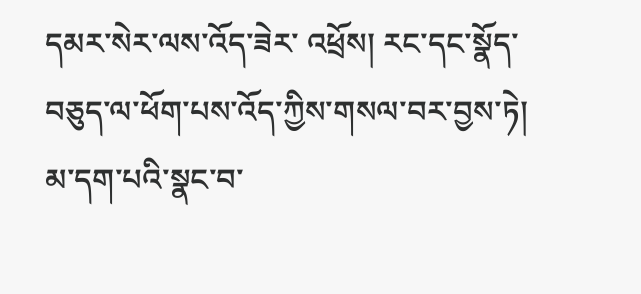དམར་སེར་ལས་འོད་ཟེར་ འཕྲོས། རང་དང་སྣོད་བཅུད་ལ་ཕོག་པས་འོད་ཀྱིས་གསལ་བར་བྱས་ཏེ། མ་དག་པའི་སྣང་བ་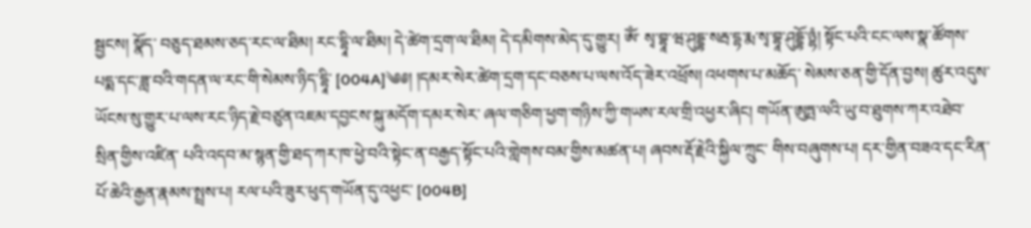སྦྱངས། སྣོད་ བཅུད་ཐམས་ཅད་རང་ལ་ཐིམ། རང་དྷཱི་ལ་ཐིམ། དེ་ཚེག་དྲག་ལ་ཐིམ། དེ་དམིགས་མེད་དུ་གྱུར། ཨོཾ་ སྭ་བྷཱ་ཝ་ཤུདྡྷ་སརྦ་དྷ་རྨ་སྭ་བྷཱ་ཤུདྡྷོ་ཉྷཾ། སྟོང་པའི་ངང་ལས་སྣ་ཚོགས་པདྨ་དང་ཟླ་བའི་གདན་ལ་རང་གི་སེམས་ཉིད་དྷཱི་ [004A]༄༅། །དམར་སེར་ཚེག་དྲག་དང་བཅས་པ་ལས་འོད་ཟེར་འཕྲོས། འཕགས་པ་མཆོད་ སེམས་ཅན་གྱི་དོན་བྱས། ཚུར་འདུས་ཡོངས་སུ་གྱུར་པ་ལས་རང་ཉིད་རྗེ་བཙུན་འཇམ་དབྱངས་སྐུ་མདོག་དམར་སེར་ ཞལ་གཅིག་ཕྱག་གཉིས་ཀྱི་གཡས་རལ་གྲི་འཕྱར་ཞིང། གཡོན་ཨུཏྤ་ལའི་ཡུ་བ་ཐུགས་ཀར་འཐེབ་སྲིན་གྱིས་འཛིན་ པའི་འདབ་མ་སྙན་གྱི་ཐད་ཀར་ཁ་ཕྱེ་བའི་སྟེང་ན་བརྒྱད་སྟོང་པའི་གླེགས་བམ་གྱིས་མཚན་པ། ཞབས་རྡོ་རྗེའི་སྐྱིལ་ཀྲུང་ གིས་བཞུགས་པ། དར་གྱིན་བཟའ་དང་རིན་པོ་ཆེའི་རྒྱན་རྣམས་སྤྲས་པ། རལ་པའི་ཟུར་ཕུད་གཡོན་དུ་འཕྱང་ [004B]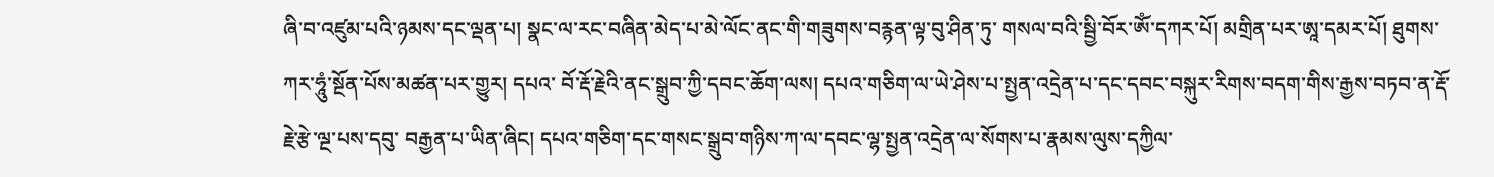ཞི་བ་འཛུམ་པའི་ཉམས་དང་ལྡན་པ། སྣང་ལ་རང་བཞིན་མེད་པ་མེ་ལོང་ནང་གི་གཟུགས་བརྙན་ལྟ་བུ་ཤིན་ཏུ་ གསལ་བའི་སྦྱི་བོར་ཨོཾ་དཀར་པོ། མགྲིན་པར་ཨཱ་དམར་པོ། ཐུགས་ཀར་ཧཱུཾ་སྔོན་པོས་མཚན་པར་གྱུར། དཔའ་ བོ་རྡོ་རྗེའི་ནང་སྒྲུབ་ཀྱི་དབང་ཆོག་ལས། དཔའ་གཅིག་ལ་ཡེ་ཤེས་པ་སྤྱན་འདྲེན་པ་དང་དབང་བསྐུར་རིགས་བདག་གིས་རྒྱས་བཏབ་ན་རྡོ་རྗེ་རྩེ་ལྔ་པས་དབུ་ བརྒྱན་པ་ཡིན་ཞིང། དཔའ་གཅིག་དང་གསང་སྒྲུབ་གཉིས་ཀ་ལ་དབང་ལྷ་སྤྱན་འདྲེན་ལ་སོགས་པ་རྣམས་ལུས་དཀྱིལ་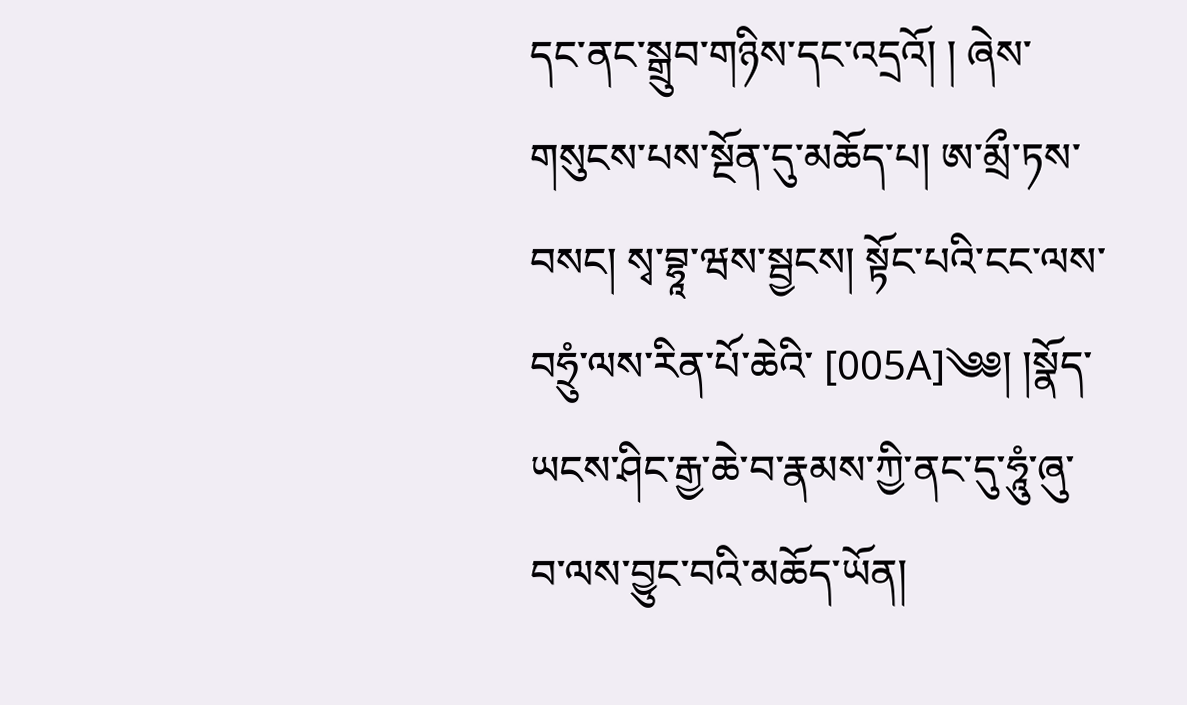དང་ནང་སྒྲུབ་གཉིས་དང་འདྲའོ། ། ཞེས་གསུངས་པས་སྔོན་དུ་མཆོད་པ། ཨ་མྲྀ་ཏས་བསང། སྭ་བྷཱ་ཝས་སྦྱངས། སྟོང་པའི་ངང་ལས་བཧྲུཾ་ལས་རིན་པོ་ཆེའི་ [005A]༄༅། །སྣོད་ཡངས་ཤིང་རྒྱ་ཆེ་བ་རྣམས་ཀྱི་ནང་དུ་ཧཱུཾ་ཞུ་བ་ལས་བྱུང་བའི་མཆོད་ཡོན།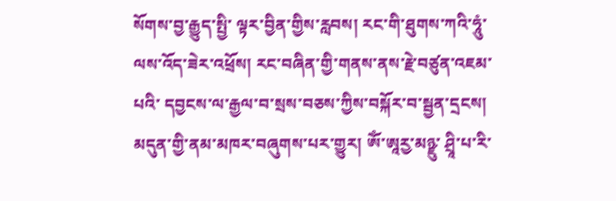སོགས་བྱ་རྒྱུད་སྤྱི་ ལྟར་བྱིན་གྱིས་རླབས། རང་གི་ཐུགས་ཀའི་ཧཱུཾ་ལས་འོད་ཟེར་འཕྲོས། རང་བཞིན་གྱི་གནས་ནས་རྗེ་བཙུན་འཇམ་པའི་ དབྱངས་ལ་རྒྱལ་བ་སྲས་བཅས་ཀྱིས་བསྐོར་བ་སྦྱན་དྲངས། མདུན་གྱི་ནམ་མཁར་བཞུགས་པར་གྱུར། ཨོཾ་ཨཱརྱ་མཉྫུ་ ཤྲཱི་པ་རི་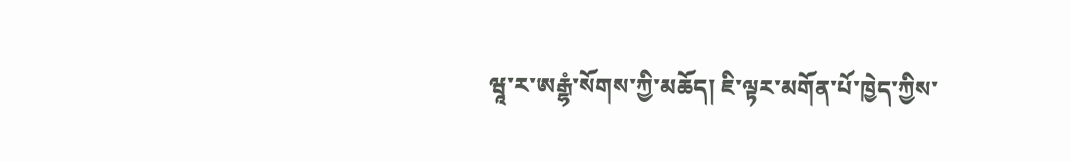ཝཱ་ར་ཨརྒྷཾ་སོགས་ཀྱི་མཆོད། ཇི་ལྟར་མགོན་པོ་ཁྱེད་ཀྱིས་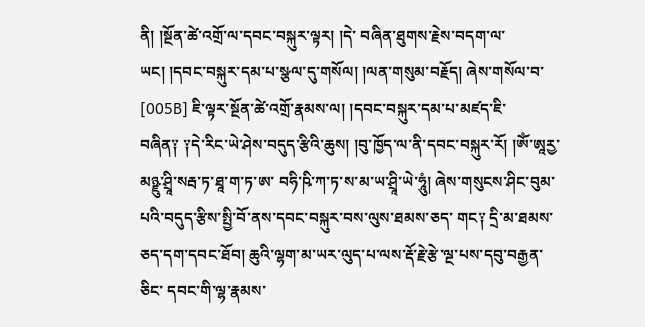ནི། །སྔོན་ཚེ་འགྲོ་ལ་དབང་བསྐུར་ལྟར། །དེ་ བཞིན་ཐུགས་རྗེས་བདག་ལ་ཡང། །དབང་བསྐུར་དམ་པ་སྩལ་དུ་གསོལ། །ལན་གསུམ་བརྗོད། ཞེས་གསོལ་བ་ [005B] ཇི་ལྟར་སྔོན་ཚེ་འགྲོ་རྣམས་ལ། །དབང་བསྐུར་དམ་པ་མཛད་ཇི་ བཞིན༑ ༑དེ་རིང་ཡེ་ཤེས་བདུད་རྩིའི་ཆུས། །བུ་ཁྱོད་ལ་ནི་དབང་བསྐུར་རོ། །ཨོཾ་ཨཱརྱ་མཉྫུ་ཤྲཱི་སརྦ་ཏ་ཐཱ་ག་ཏ་ཨ་ བཧི་ཥི་ཀ་ཏ་ས་མ་ཡ་ཤྲཱི་ཡེ་ཧཱུཾ། ཞེས་གསུངས་ཤིང་བུམ་པའི་བདུད་རྩིས་སྤྱི་བོ་ནས་དབང་བསྐུར་བས་ལུས་ཐམས་ཅད་ གང༑ དྲི་མ་ཐམས་ཅད་དག་དབང་ཐོབ། ཆུའི་ལྷག་མ་ཡར་ལུད་པ་ལས་རྡོ་རྗེ་རྩེ་ལྔ་པས་དབུ་བརྒྱན་ཅིང་ དབང་གི་ལྷ་རྣམས་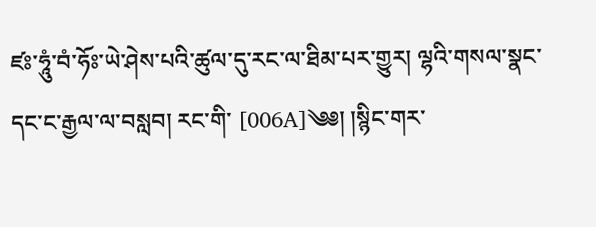ཛཿ་ཧཱུཾ་བཾ་ཧོཿ་ཡེ་ཤེས་པའི་ཚུལ་དུ་རང་ལ་ཐིམ་པར་གྱུར། ལྷའི་གསལ་སྣང་དང་ང་རྒྱལ་ལ་བསླབ། རང་གི་ [006A]༄༅། །སྙིང་གར་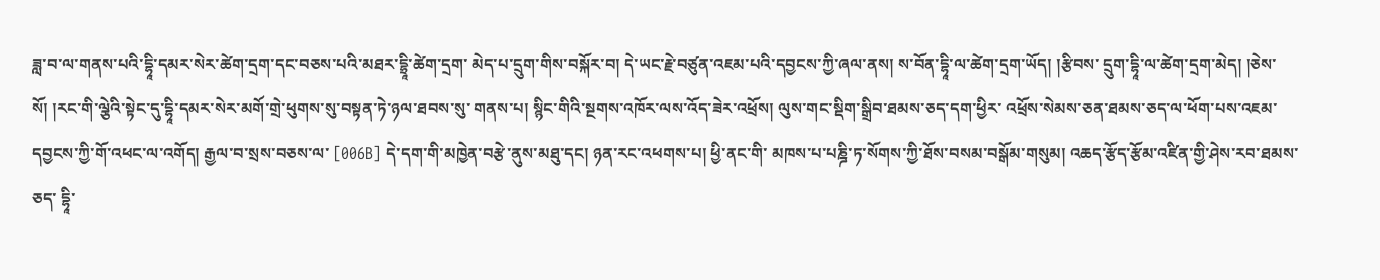ཟླ་བ་ལ་གནས་པའི་དྷཱི་དམར་སེར་ཚེག་དྲག་དང་བཅས་པའི་མཐར་དྷྲཱི་ཚེག་དྲག་ མེད་པ་དྲུག་གིས་བསྐོར་བ། དེ་ཡང་རྗེ་བཙུན་འཇམ་པའི་དབྱངས་ཀྱི་ཞལ་ནས། ས་བོན་དྷཱི་ལ་ཚེག་དྲག་ཡོད། །རྩིབས་ དྲུག་དྷཱི་ལ་ཚེག་དྲག་མེད། །ཅེས་སོ། །རང་གི་ལྕེའི་སྟེང་དུ་དྷཱི་དམར་སེར་མགོ་གྲེ་ཕུགས་སུ་བསྟན་ཏེ་ཉལ་ཐབས་སུ་ གནས་པ། སྙིང་གིའི་སྔགས་འཁོར་ལས་འོད་ཟེར་འཕྲོས། ལུས་གང་སྡིག་སྒྲིབ་ཐམས་ཅད་དག་ཕྱིར་ འཕྲོས་སེམས་ཅན་ཐམས་ཅད་ལ་ཕོག་པས་འཇམ་དབྱངས་ཀྱི་གོ་འཕང་ལ་འགོད། རྒྱལ་བ་སྲས་བཅས་ལ་ [006B] དེ་དག་གི་མཁྱེན་བརྩེ་ནུས་མཐུ་དང། ཉན་རང་འཕགས་པ། ཕྱི་ནང་གི་ མཁས་པ་པཎྜི་ཏ་སོགས་ཀྱི་ཐོས་བསམ་བསྒོམ་གསུམ། འཆད་རྩོད་རྩོམ་འཛིན་གྱི་ཤེས་རབ་ཐམས་ཅད་ དྷཱི་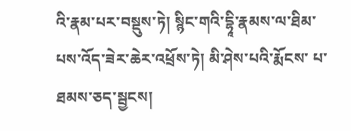འི་རྣམ་པར་བསྡུས་ཏེ། སྙིང་གའི་དྷཱི་རྣམས་ལ་ཐིམ་པས་འོད་ཟེར་ཆེར་འཕྲོས་ཏེ། མི་ཤེས་པའི་རྨོངས་ པ་ཐམས་ཅད་སྦྱངས།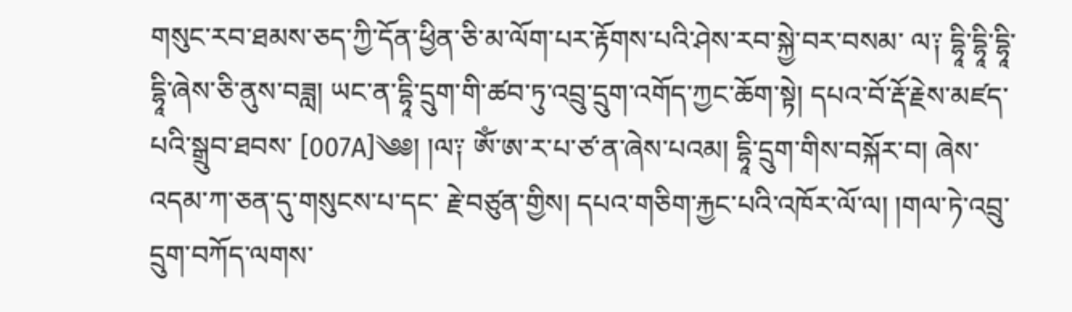གསུང་རབ་ཐམས་ཅད་ཀྱི་དོན་ཕྱིན་ཅི་མ་ལོག་པར་རྟོགས་པའི་ཤེས་རབ་སྐྱེ་བར་བསམ་ ལ༑ དྷཱི་དྷཱི་དྷཱི་དྷཱི་ཞེས་ཅི་ནུས་བཟླ། ཡང་ན་དྷཱི་དྲུག་གི་ཚབ་ཏུ་འབྲུ་དྲུག་འགོད་ཀྱང་ཆོག་སྟེ། དཔའ་བོ་རྡོ་རྗེས་མཛད་པའི་སྒྲུབ་ཐབས་ [007A]༄༅། །ལ༑ ཨོཾ་ཨ་ར་པ་ཙ་ན་ཞེས་པའམ། དྷཱི་དྲུག་གིས་བསྐོར་བ། ཞེས་འདམ་ཀ་ཅན་དུ་གསུངས་པ་དང་ རྗེ་བཙུན་གྱིས། དཔའ་གཅིག་རྐྱང་པའི་འཁོར་ལོ་ལ། །གལ་ཏེ་འབྲུ་དྲུག་བཀོད་ལགས་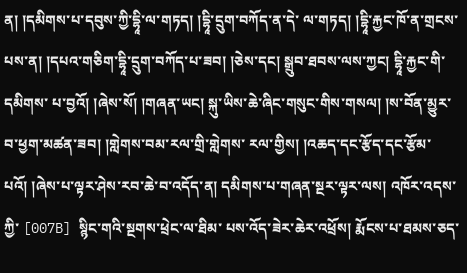ན། །དམིགས་པ་དབུས་ཀྱི་དྷཱི་ལ་གཏད། །དྷཱི་དྲུག་བཀོད་ན་དེ་ ལ་གཏད། །དྷཱི་རྐྱང་ཁོ་ན་གྲངས་པས་ན། །དཔའ་གཅིག་དྷཱི་དྲུག་བཀོད་པ་ཟབ། །ཅེས་དང། སྒྲུབ་ཐབས་ལས་ཀྱང། དྷཱི་རྐྱང་གི་དམིགས་ པ་བྱའོ། །ཞེས་སོ། །གཞན་ཡང། སྐུ་ཡིས་ཆེ་ཞིང་གསུང་གིས་གསལ། །ས་བོན་མྱུར་བ་ཕྱག་མཚན་ཟབ། །གླེགས་བམ་རལ་གྲི་གླེགས་ རལ་གྱིས། །འཆད་དང་རྩོད་དང་རྩོམ་པའོ། །ཞེས་པ་ལྟར་ཤེས་རབ་ཆེ་བ་འདོད་ན། དམིགས་པ་གཞན་སྔར་ལྟར་ལས། འཁོར་འདས་ཀྱི་ [007B] སྙིང་གའི་སྔགས་ཕྲེང་ལ་ཐིམ་ པས་འོད་ཟེར་ཆེར་འཕྲོས། རྨོངས་པ་ཐམས་ཅད་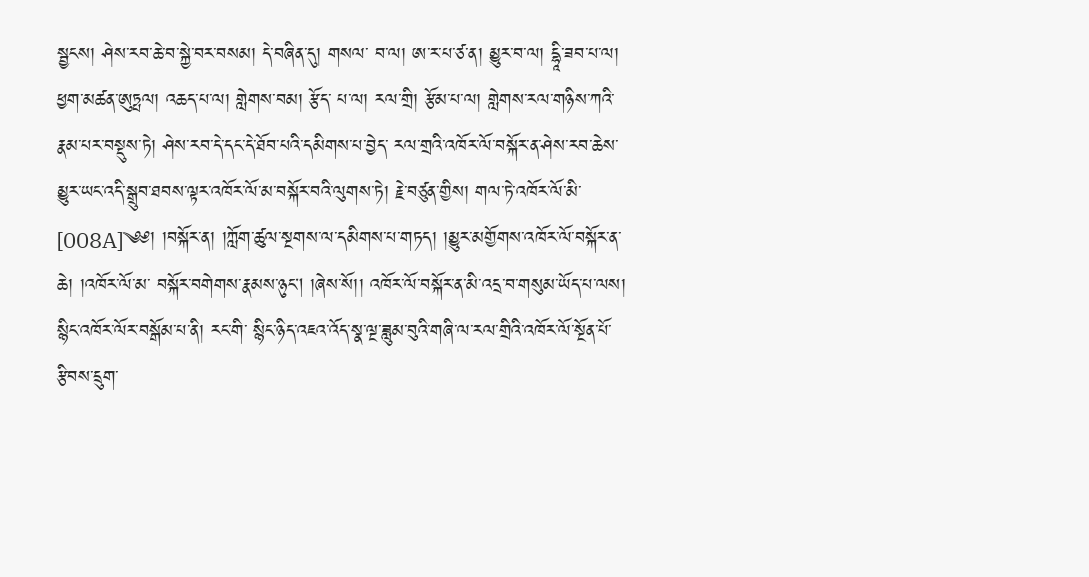སྦྱངས། ཤེས་རབ་ཆེ་བ་སྐྱེ་བར་བསམ། དེ་བཞིན་དུ། གསལ་ བ་ལ། ཨ་ར་པ་ཙ་ན། མྱུར་བ་ལ། དྷཱི་ཟབ་པ་ལ། ཕྱག་མཚན་ཨུཏྤལ། འཆད་པ་ལ། གླེགས་བམ། རྩོད་ པ་ལ། རལ་གྲི། རྩོམ་པ་ལ། གླེགས་རལ་གཉིས་ཀའི་རྣམ་པར་བསྡུས་ཏེ། ཤེས་རབ་དེ་དང་དེ་ཐོབ་པའི་དམིགས་པ་བྱེད་ རལ་གྲའི་འཁོར་ལོ་བསྐོར་ན་ཤེས་རབ་ཆེས་མྱུར་ཡང་འདི་སྒྲུབ་ཐབས་ལྟར་འཁོར་ལོ་མ་བསྐོར་བའི་ལུགས་ཏེ། རྗེ་བཙུན་གྱིས། གལ་ཏེ་འཁོར་ལོ་མི་ [008A]༄༅། །བསྐོར་ན། །ཀློག་ཚུལ་སྔགས་ལ་དམིགས་པ་གཏད། །མྱུར་མགྱོགས་འཁོར་ལོ་བསྐོར་ན་ཆེ། །འཁོར་ལོ་མ་ བསྐོར་བགེགས་རྣམས་ཉུང། །ཞེས་སོ།། འཁོར་ལོ་བསྐོར་ན་མི་འདྲ་བ་གསུམ་ཡོད་པ་ལས། སྙིང་འཁོར་ལོར་བསྒོམ་པ་ནི། རང་གི་ སྙིང་ཉིད་འཇའ་འོད་སྣ་ལྔ་ཟླུམ་བུའི་གཞི་ལ་རལ་གྲིའི་འཁོར་ལོ་སྔོན་པོ་རྩིབས་དྲུག་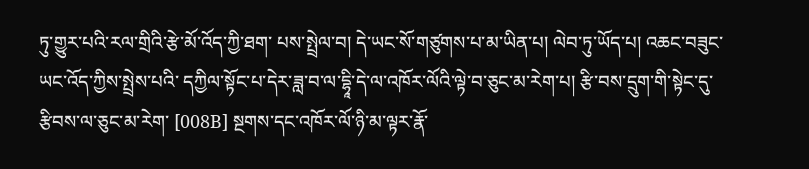ཏུ་གྱུར་པའི་རལ་གྲིའི་རྩེ་མོ་འོད་ཀྱི་ཐག་ པས་སྤྲེལ་བ། དེ་ཡང་སོ་གཙུགས་པ་མ་ཡིན་པ། ལེབ་ཏུ་ཡོད་པ། འཆང་བཟུང་ཡང་འོད་ཀྱིས་སྤྲེས་པའི་ དཀྱིལ་སྟོང་པ་དེར་ཟླ་བ་ལ་དྷཱི་དེ་ལ་འཁོར་ལོའི་ལྟེ་བ་ཅུང་མ་རེག་པ། རྩི་བས་དྲུག་གི་སྟེང་དུ་རྩིབས་ལ་ཅུང་མ་རེག་ [008B] སྔགས་དང་འཁོར་ལོ་ཉི་མ་ལྟར་རྣོ་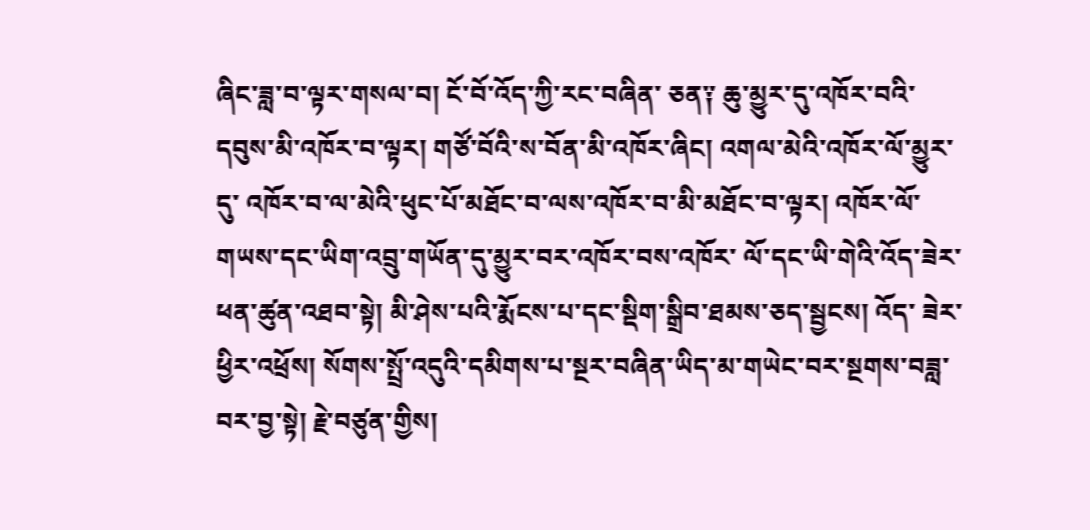ཞིང་ཟླ་བ་ལྟར་གསལ་བ། ངོ་བོ་འོད་ཀྱི་རང་བཞིན་ ཅན༑ ཆུ་མྱུར་དུ་འཁོར་བའི་དབུས་མི་འཁོར་བ་ལྟར། གཙོ་བོའི་ས་བོན་མི་འཁོར་ཞིང། འགལ་མེའི་འཁོར་ལོ་མྱུར་དུ་ འཁོར་བ་ལ་མེའི་ཕུང་པོ་མཐོང་བ་ལས་འཁོར་བ་མི་མཐོང་བ་ལྟར། འཁོར་ལོ་གཡས་དང་ཡིག་འབྲུ་གཡོན་དུ་མྱུར་བར་འཁོར་བས་འཁོར་ ལོ་དང་ཡི་གེའི་འོད་ཟེར་ཕན་ཚུན་འཐབ་སྟེ། མི་ཤེས་པའི་རྨོངས་པ་དང་སྡིག་སྒྲིབ་ཐམས་ཅད་སྦྱངས། འོད་ ཟེར་ཕྱིར་འཕྲོས། སོགས་སྤྲོ་འདུའི་དམིགས་པ་སྔར་བཞིན་ཡིད་མ་གཡེང་བར་སྔགས་བཟླ་བར་བྱ་སྟེ། རྗེ་བཙུན་གྱིས།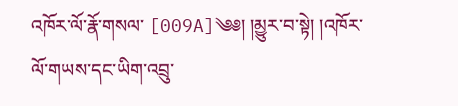འཁོར་ལོ་རྣོ་གསལ་ [009A]༄༅། །མྱུར་བ་སྟེ། །འཁོར་ལོ་གཡས་དང་ཡིག་འབྲུ་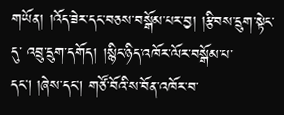གཡོན། །འོད་ཟེར་དང་བཅས་བསྒོམ་པར་བྱ། །རྩིབས་དྲུག་སྟེང་དུ་ འབྲུ་དྲུག་དགོད། །སྙིང་ཉིད་འཁོར་ལོར་བསྒོམ་པ་དང། །ཞེས་དང། གཙོ་བོའི་ས་བོན་འཁོར་བ་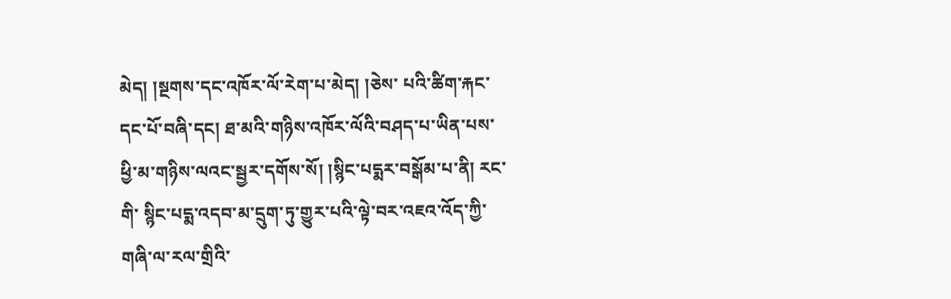མེད། །སྔགས་དང་འཁོར་ལོ་རེག་པ་མེད། །ཅེས་ པའི་ཚིག་རྐང་དང་པོ་བཞི་དང། ཐ་མའི་གཉིས་འཁོར་ལོའི་བཤད་པ་ཡིན་པས་ཕྱི་མ་གཉིས་ལའང་སྦྱར་དགོས་སོ། །སྙིང་པདྨར་བསྒོམ་པ་ནི། རང་གི་ སྙིང་པདྨ་འདབ་མ་དྲུག་ཏུ་གྱུར་པའི་ལྟེ་བར་འཇའ་འོད་ཀྱི་གཞི་ལ་རལ་གྲིའི་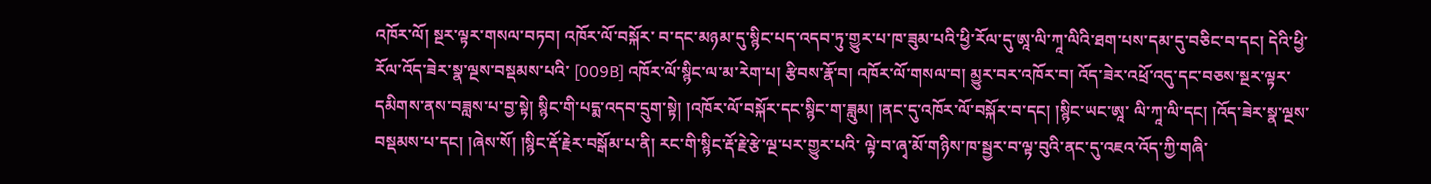འཁོར་ལོ། སྔར་ལྟར་གསལ་བཏབ། འཁོར་ལོ་བསྐོར་ བ་དང་མཉམ་དུ་སྙིང་པད་འདབ་ཏུ་གྱུར་པ་ཁ་ཟུམ་པའི་ཕྱི་རོལ་དུ་ཨཱ་ལི་ཀཱ་ལིའི་ཐག་པས་དམ་དུ་བཅིང་བ་དང། དེའི་ཕྱི་རོལ་འོད་ཟེར་སྣ་ལྔས་བསྡམས་པའི་ [009B] འཁོར་ལོ་སྙིང་ལ་མ་རེག་པ། རྩིབས་རྣོ་བ། འཁོར་ལོ་གསལ་བ། མྱུར་བར་འཁོར་བ། འོད་ཟེར་འཕྲོ་འདུ་དང་བཅས་སྔར་ལྟར་ དམིགས་ནས་བཟླས་པ་བྱ་སྟེ། སྙིང་གི་པདྨ་འདབ་དྲུག་སྟེ། །འཁོར་ལོ་བསྐོར་དང་སྙིང་ག་ཟླུམ། །ནང་དུ་འཁོར་ལོ་བསྐོར་བ་དང། །སྙིང་ཡང་ཨཱ་ ལི་ཀཱ་ལི་དང། །འོད་ཟེར་སྣ་ལྔས་བསྡམས་པ་དང། །ཞེས་སོ། །སྙིང་རྡོ་རྗེར་བསྒོམ་པ་ནི། རང་གི་སྙིང་རྡོ་རྗེ་རྩེ་ལྔ་པར་གྱུར་པའི་ ལྟེ་བ་ཞྭ་མོ་གཉིས་ཁ་སྦྱར་བ་ལྟ་བུའི་ནང་དུ་འཇའ་འོད་ཀྱི་གཞི་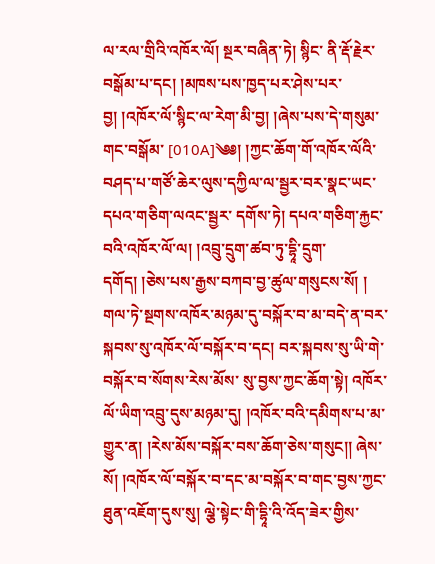ལ་རལ་གྲིའི་འཁོར་ལོ། སྔར་བཞིན་ཏེ། སྙིང་ ནི་རྡོ་རྗེར་བསྒོམ་པ་དང། །མཁས་པས་ཁྱད་པར་ཤེས་པར་བྱ། །འཁོར་ལོ་སྙིང་ལ་རེག་མི་བྱ། །ཞེས་པས་དེ་གསུམ་གང་བསྒོམ་ [010A]༄༅། །ཀྱང་ཆོག་གོ་འཁོར་ལོའི་བཤད་པ་གཙོ་ཆེར་ལུས་དཀྱིལ་ལ་སྦྱར་བར་སྣང་ཡང་དཔའ་གཅིག་ལའང་སྦྱར་ དགོས་ཏེ། དཔའ་གཅིག་རྐྱང་བའི་འཁོར་ལོ་ལ། །འབྲུ་དྲུག་ཚབ་ཏུ་དྷཱི་དྲུག་དགོད། །ཅེས་པས་རྒྱས་བཀབ་བྱ་ཚུལ་གསུངས་སོ། ། གལ་ཏེ་སྔགས་འཁོར་མཉམ་དུ་བསྐོར་བ་མ་བདེ་ན་བར་སྐབས་སུ་འཁོར་ལོ་བསྐོར་བ་དང། བར་སྐབས་སུ་ཡི་གེ་བསྐོར་བ་སོགས་རེས་མོས་ སུ་བྱས་ཀྱང་ཆོག་སྟེ། འཁོར་ལོ་ཡིག་འབྲུ་དུས་མཉམ་དུ། །འཁོར་བའི་དམིགས་པ་མ་གྱུར་ན། །རེས་མོས་བསྐོར་བས་ཆོག་ཅེས་གསུང།། ཞེས་སོ། །འཁོར་ལོ་བསྐོར་བ་དང་མ་བསྐོར་བ་གང་བྱས་ཀྱང་ཐུན་འཇོག་དུས་སུ། ལྕེ་སྟེང་གི་དྷཱི་འི་འོད་ཟེར་གྱིས་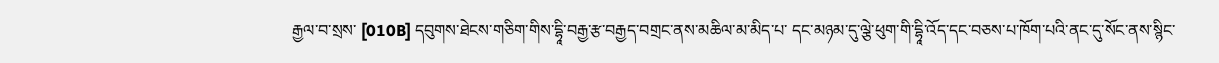རྒྱལ་བ་སྲས་ [010B] དབུགས་ཐེངས་གཅིག་གིས་དྷཱི་བརྒྱ་རྩ་བརྒྱད་བགྲང་ནས་མཆིལ་མ་མིད་པ་ དང་མཉམ་དུ་ལྕེ་ཕུག་གི་དྷཱི་འོད་དང་བཅས་པ་ཁོག་པའི་ནང་དུ་སོང་ནས་སྙིང་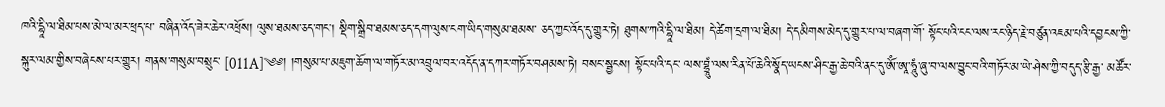ཁའི་དྷཱི་ལ་ཐིམ་པས་མེ་ལ་མར་ཕྲད་པ་ བཞིན་འོད་ཟེར་ཆེར་འཕྲོས། ལུས་ཐམས་ཅད་གང། སྡིག་སྒྲིབ་ཐམས་ཅད་དག་ལུས་ངག་ཡིད་གསུམ་ཐམས་ ཅད་ཀྱང་འོད་དུ་གྱུར་ཏེ། ཐུགས་ཀའི་དྷཱི་ལ་ཐིམ། དེ་ཚེག་དྲག་ལ་ཐིམ། དེ་དམིགས་མེད་དུ་གྱུར་པ་ལ་བཞག་གོ་ སྟོང་པའི་ངང་ལས་རང་ཉིད་རྗེ་བཙུན་འཇམ་པའི་དབྱངས་ཀྱི་སྐུར་ལམ་གྱིས་བཞེངས་པར་གྱུར། གནས་གསུམ་བསྲུང་ [011A]༄༅། །གསུམ་པ་མཇུག་ཆོག་ལ་གཏོར་མ་འབྲུལ་བར་འདོད་ན་དཀར་གཏོར་བཤམས་ཏེ། བསང་སྦྱངས། སྟོང་པའི་དང་ ལས་བྷྲཱུཾ་ལས་རིན་པོ་ཆེའི་སྣོད་ཡངས་ཤིང་རྒྱ་ཆེ་བའི་ནང་དུ་ཨོཾ་ཨཱ་ཧཱུཾ་ཞུ་བ་ལས་བྱུང་བའི་གཏོར་མ་ཡེ་ཤེས་ཀྱི་བདུད་རྩི་རྒྱ་ མཚོར་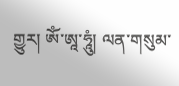གྱུར། ཨོཾ་ཨཱ་ཧཱུཾ། ལན་གསུམ་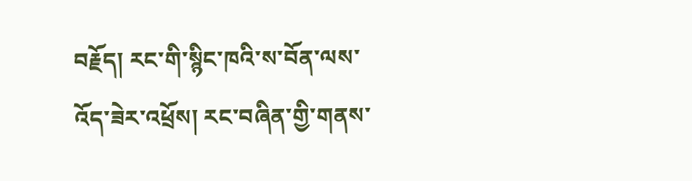བརྗོད། རང་གི་སྙིང་ཁའི་ས་བོན་ལས་འོད་ཟེར་འཕྲོས། རང་བཞིན་གྱི་གནས་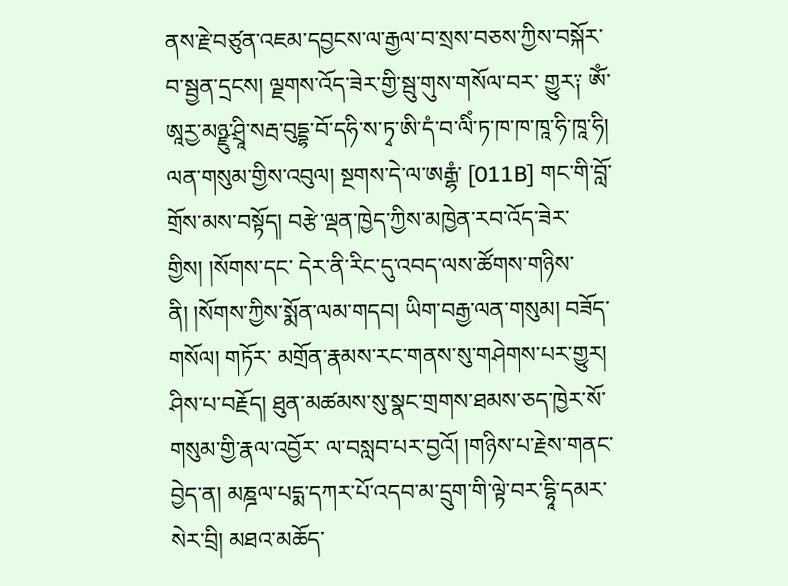ནས་རྗེ་བཙུན་འཇམ་དབྱངས་ལ་རྒྱལ་བ་སྲས་བཅས་ཀྱིས་བསྐོར་བ་སྦྱན་དྲངས། ལྗགས་འོད་ཟེར་གྱི་སྦུ་གུས་གསོལ་བར་ གྱུར༑ ཨོཾ་ཨཱརྱ་མཉྫུ་ཤྲཱི་སརྦ་བུདྡྷ་བོ་དཧི་ས་ཏྭ་ཨི་དཾ་བ་ལིཾ་ཏ་ཁ་ཁ་ཁཱ་ཧི་ཁཱ་ཧི། ལན་གསུམ་གྱིས་འབུལ། སྔགས་དེ་ལ་ཨརྒྷཾ་ [011B] གང་གི་བློ་གྲོས་མས་བསྟོད། བརྩེ་ལྡན་ཁྱེད་ཀྱིས་མཁྱེན་རབ་འོད་ཟེར་གྱིས། །སོགས་དང་ དེར་ནི་རིང་དུ་འབད་ལས་ཚོགས་གཉིས་ནི། །སོགས་ཀྱིས་སྨོན་ལམ་གདབ། ཡིག་བརྒྱ་ལན་གསུམ། བཟོད་གསོལ། གཏོར་ མགྲོན་རྣམས་རང་གནས་སུ་གཤེགས་པར་གྱུར། ཤིས་པ་བརྗོད། ཐུན་མཚམས་སུ་སྣང་གྲགས་ཐམས་ཅད་ཁྱེར་སོ་གསུམ་གྱི་རྣལ་འབྱོར་ ལ་བསླབ་པར་བྱའོ། །གཉིས་པ་རྗེས་གནང་བྱེད་ན། མཎྜལ་པདྨ་དཀར་པོ་འདབ་མ་དྲུག་གི་ལྟེ་བར་དྷཱི་དམར་སེར་བྲི། མཐའ་མཆོད་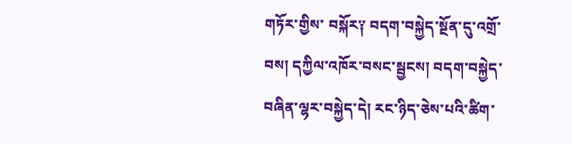གཏོར་གྱིས་ བསྐོར༑ བདག་བསྐྱེད་སྔོན་དུ་འགྲོ་བས། དཀྱིལ་འཁོར་བསང་སྦྱངས། བདག་བསྐྱེད་བཞིན་ལྷར་བསྐྱེད་དེ། རང་ཉིད་ཅེས་པའི་ཚིག་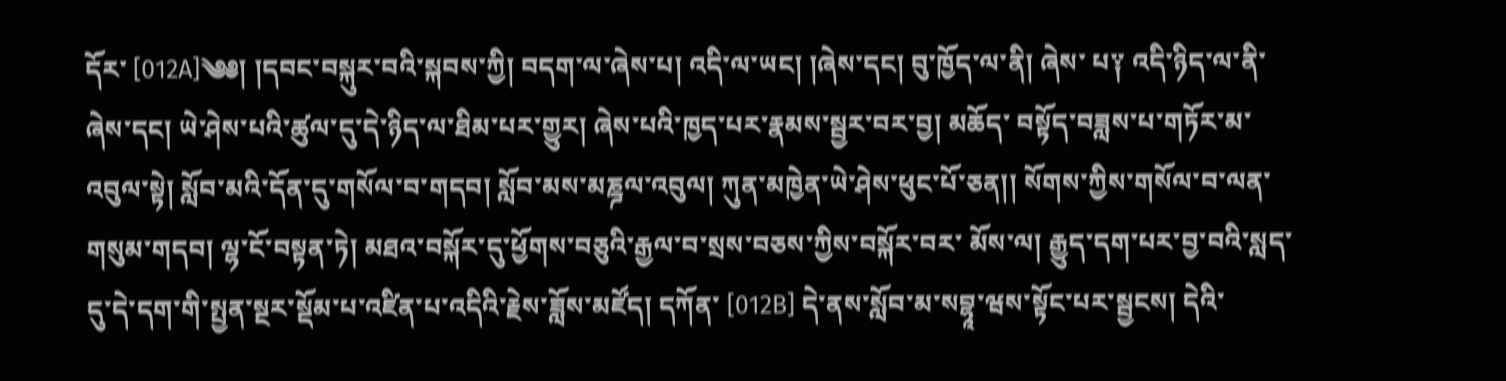དོར་ [012A]༄༅། །དབང་བསྐུར་བའི་སྐབས་ཀྱི། བདག་ལ་ཞེས་པ། འདི་ལ་ཡང། །ཞེས་དང། བུ་ཁྱོད་ལ་ནི། ཞེས་ པ༑ འདི་ཉིད་ལ་ནི་ཞེས་དང། ཡེ་ཤེས་པའི་ཚུལ་དུ་དེ་ཉིད་ལ་ཐིམ་པར་གྱུར། ཞེས་པའི་ཁྱད་པར་རྣམས་སྦྱར་བར་བྱ། མཆོད་ བསྟོད་བཟླས་པ་གཏོར་མ་འབུལ་སྟེ། སློབ་མའི་དོན་དུ་གསོལ་བ་གདབ། སློབ་མས་མཎྜལ་འབུལ། ཀུན་མཁྱེན་ཡེ་ཤེས་ཕུང་པོ་ཅན།། སོགས་ཀྱིས་གསོལ་བ་ལན་གསུམ་གདབ། ལྷ་ངོ་བསྟན་ཏེ། མཐའ་བསྐོར་དུ་ཕྱོགས་བཅུའི་རྒྱལ་བ་སྲས་བཅས་ཀྱིས་བསྐོར་བར་ མོས་ལ། རྒྱུད་དག་པར་བྱ་བའི་སླད་དུ་དེ་དག་གི་སྤྱན་སྔར་སྡོམ་པ་འཛིན་པ་འདིའི་རྗེས་ཟློས་མཛོད། དཀོན་ [012B] དེ་ནས་སློབ་མ་སབྷཱ་ཝས་སྟོང་པར་སྦྱངས། དེའི་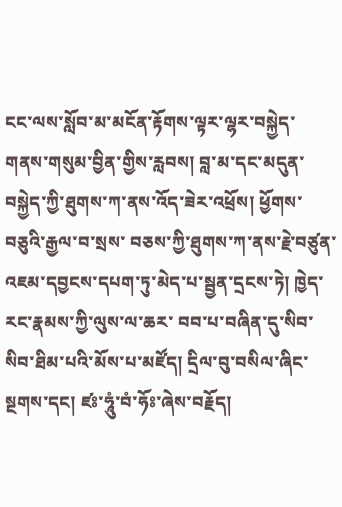ངང་ལས་སློབ་མ་མངོན་རྟོགས་ལྟར་ལྷར་བསྐྱེད་ གནས་གསུམ་བྱིན་གྱིས་རླབས། བླ་མ་དང་མདུན་བསྐྱེད་ཀྱི་ཐུགས་ཀ་ནས་འོད་ཟེར་འཕྲོས། ཕྱོགས་བཅུའི་རྒྱལ་བ་སྲས་ བཅས་ཀྱི་ཐུགས་ཀ་ནས་རྗེ་བཙུན་འཇམ་དབྱངས་དཔག་ཏུ་མེད་པ་སྦྱན་དྲངས་ཏེ། ཁྱེད་རང་རྣམས་ཀྱི་ལུས་ལ་ཆར་ བབ་པ་བཞིན་དུ་སིབ་སིབ་ཐིམ་པའི་མོས་པ་མཛོད། དྲིལ་བུ་བསིལ་ཞིང་སྔགས་དང། ཛཿ་ཧཱུཾ་བཾ་ཧོཿ་ཞེས་བརྗོད།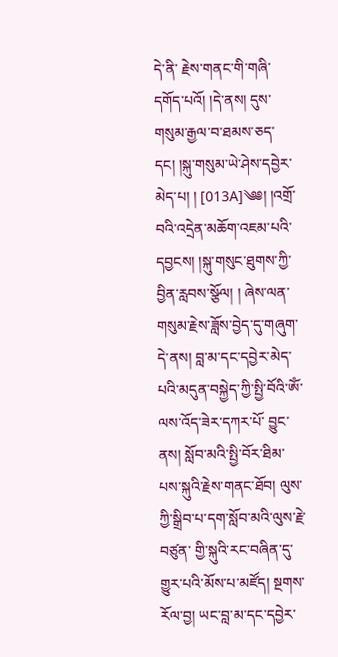དེ་ནི་ རྗེས་གནང་གི་གཞི་དགོད་པའོ། །དེ་ནས། དུས་གསུམ་རྒྱལ་བ་ཐམས་ཅད་དང། །སྐུ་གསུམ་ཡེ་ཤེས་དབྱེར་མེད་པ། ། [013A]༄༅། །འགྲོ་བའི་འདྲེན་མཆོག་འཇམ་པའི་དབྱངས། །སྐུ་གསུང་ཐུགས་ཀྱི་བྱིན་རླབས་སྩོལ། ། ཞེས་ལན་གསུམ་རྗེས་ཟློས་བྱེད་དུ་གཞུག་དེ་ནས། བླ་མ་དང་དབྱེར་མེད་པའི་མདུན་བསྐྱེད་ཀྱི་སྤྱི་བོའི་ཨོཾ་ལས་འོད་ཟེར་དཀར་པོ་ བྱུང་ནས། སློབ་མའི་སྤྱི་བོར་ཐིམ་པས་སྐུའི་རྗེས་གནང་ཐོབ། ལུས་ཀྱི་སྒྲིབ་པ་དག་སློབ་མའི་ལུས་རྗེ་བཙུན་ གྱི་སྐུའི་རང་བཞིན་དུ་གྱུར་པའི་མོས་པ་མཛོད། སྔགས་རོལ་བྱ། ཡང་བླ་མ་དང་དབྱེར་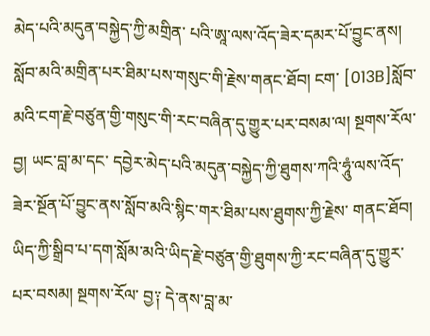མེད་པའི་མདུན་བསྐྱེད་ཀྱི་མགྲིན་ པའི་ཨཱ་ལས་འོད་ཟེར་དམར་པོ་བྱུང་ནས། སློབ་མའི་མགྲིན་པར་ཐིམ་པས་གསུང་གི་རྗེས་གནང་ཐོབ། ངག་ [013B]སློབ་མའི་ངག་རྗེ་བཙུན་གྱི་གསུང་གི་རང་བཞིན་དུ་གྱུར་པར་བསམ་ལ། སྔགས་རོལ་བྱ། ཡང་བླ་མ་དང་ དབྱེར་མེད་པའི་མདུན་བསྐྱེད་ཀྱི་ཐུགས་ཀའི་ཧཱུཾ་ལས་འོད་ཟེར་སྔོན་པོ་བྱུང་ནས་སློབ་མའི་སྙིང་གར་ཐིམ་པས་ཐུགས་ཀྱི་རྗེས་ གནང་ཐོབ། ཡིད་ཀྱི་སྒྲིབ་པ་དག་སློམ་མའི་ཡིད་རྗེ་བཙུན་གྱི་ཐུགས་ཀྱི་རང་བཞིན་དུ་གྱུར་པར་བསམ། སྔགས་རོལ་ བྱ༑ དེ་ནས་བླ་མ་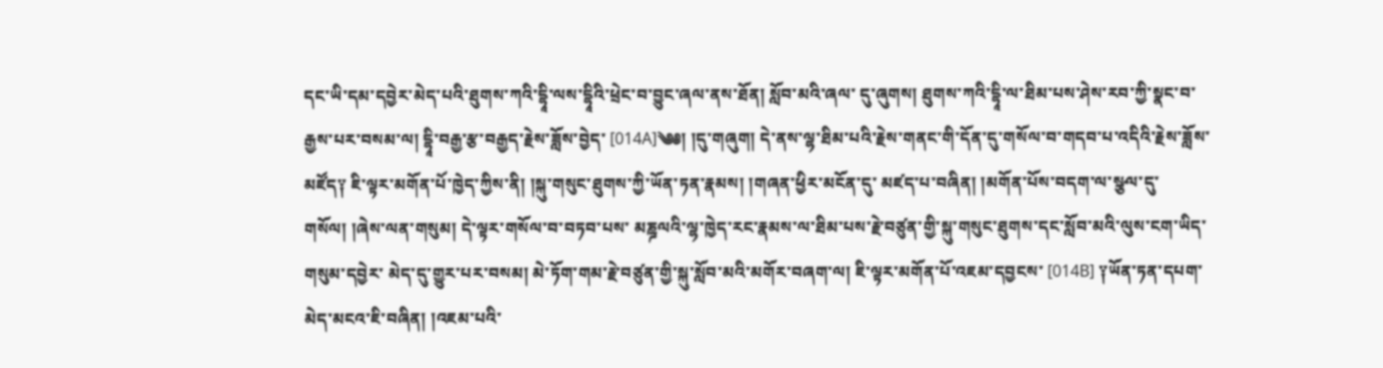དང་ཡི་དམ་དབྱེར་མེད་པའི་ཐུགས་ཀའི་དྷཱི་ལས་དྷཱིའི་ཕྲེང་བ་བྱུང་ཞལ་ནས་ཐོན། སློབ་མའི་ཞལ་ དུ་ཞུགས། ཐུགས་ཀའི་དྷཱི་ལ་ཐིམ་པས་ཤེས་རབ་ཀྱི་སྣང་བ་རྒྱས་པར་བསམ་ལ། དྷཱི་བརྒྱ་རྩ་བརྒྱད་རྗེས་ཟློས་བྱེད་ [014A]༄༅། །དུ་གཞུག། དེ་ནས་ལྷ་ཐིམ་པའི་རྗེས་གནང་གི་དོན་དུ་གསོལ་བ་གདབ་པ་འདིའི་རྗེས་ཟློས་ མཛོད༑ ཇི་ལྟར་མགོན་པོ་ཁྱེད་ཀྱིས་ནི། །སྐུ་གསུང་ཐུགས་ཀྱི་ཡོན་ཏན་རྣམས། །གཞན་ཕྱིར་མངོན་དུ་ མཛད་པ་བཞིན། །མགོན་པོས་བདག་ལ་སྩལ་དུ་གསོལ། །ཞེས་ལན་གསུམ། དེ་ལྟར་གསོལ་བ་བཏབ་པས་ མཎྜལའི་ལྷ་ཁྱེད་རང་རྣམས་ལ་ཐིམ་པས་རྗེ་བཙུན་གྱི་སྐུ་གསུང་ཐུགས་དང་སློབ་མའི་ལུས་ངག་ཡིད་གསུམ་དབྱེར་ མེད་དུ་གྱུར་པར་བསམ། མེ་ཏོག་གམ་རྗེ་བཙུན་གྱི་སྐུ་སློབ་མའི་མགོར་བཞག་ལ། ཇི་ལྟར་མགོན་པོ་འཇམ་དབྱངས་ [014B] ༑ཡོན་ཏན་དཔག་མེད་མངའ་ཇི་བཞིན། །འཇམ་པའི་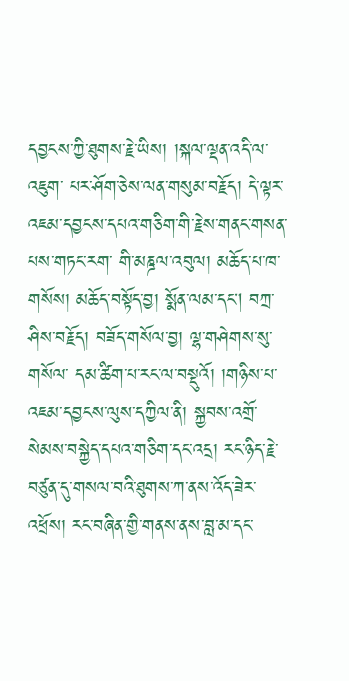དབྱངས་ཀྱི་ཐུགས་རྗེ་ཡིས། །སྐལ་ལྡན་འདི་ལ་འཇུག་ པར་ཤོག་ཅེས་ལན་གསུམ་བརྗོད། དེ་ལྟར་འཇམ་དབྱངས་དཔའ་གཅིག་གི་རྗེས་གནང་གསན་པས་གཏང་རག་ གི་མཎྜལ་འབུལ། མཆོད་པ་ཁ་གསོས། མཆོད་བསྟོད་བྱ། སྨོན་ལམ་དང། བཀྲ་ཤིས་བརྗོད། བཟོད་གསོལ་བྱ། ལྷ་གཤེགས་སུ་གསོལ་ དམ་ཚིག་པ་རང་ལ་བསྡུའོ། །གཉིས་པ་འཇམ་དབྱངས་ལུས་དཀྱིལ་ནི། སྐྱབས་འགྲོ་སེམས་བསྐྱེད་དཔའ་གཅིག་དང་འདྲ། རང་ཉིད་རྗེ་ བཙུན་དུ་གསལ་བའི་ཐུགས་ཀ་ནས་འོད་ཟེར་འཕྲོས། རང་བཞིན་གྱི་གནས་ནས་བླ་མ་དང་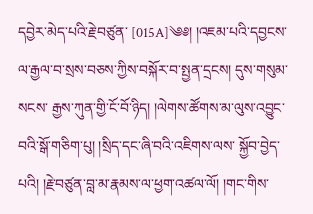དབྱེར་མེད་པའི་རྗེ་བཙུན་ [015A]༄༅། །འཇམ་པའི་དབྱངས་ལ་རྒྱལ་བ་སྲས་བཅས་ཀྱིས་བསྐོར་བ་སྤྱན་དྲངས། དུས་གསུམ་སངས་ རྒྱས་ཀུན་གྱི་ངོ་བོ་ཉིད། །ལེགས་ཚོགས་མ་ལུས་འབྱུང་བའི་སྒོ་གཅིག་པུ། །སྲིད་དང་ཞི་བའི་འཇིགས་ལས་ སྐྱོབ་བྱེད་པའི། །རྗེ་བཙུན་བླ་མ་རྣམས་ལ་ཕྱག་འཚལ་ལོ། །གང་གིས་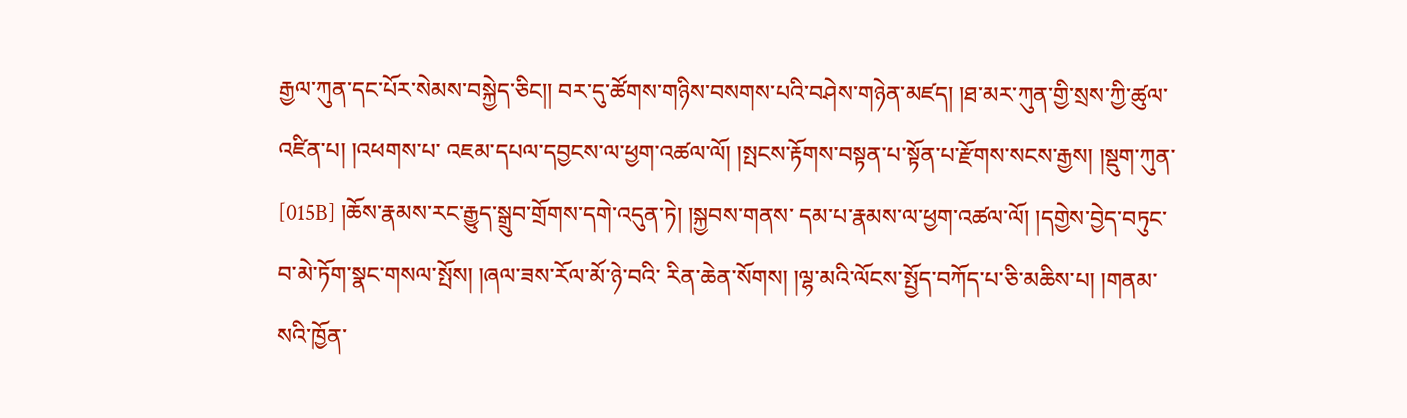རྒྱལ་ཀུན་དང་པོར་སེམས་བསྐྱེད་ཅིང།། བར་དུ་ཚོགས་གཉིས་བསགས་པའི་བཤེས་གཉེན་མཛད། །ཐ་མར་ཀུན་གྱི་སྲས་ཀྱི་ཚུལ་འཛིན་པ། །འཕགས་པ་ འཇམ་དཔལ་དབྱངས་ལ་ཕྱག་འཚལ་ལོ། །སྤངས་རྟོགས་བསྟན་པ་སྟོན་པ་རྫོགས་སངས་རྒྱས། །སྡུག་ཀུན་ [015B] །ཆོས་རྣམས་རང་རྒྱུད་སྒྲུབ་གྲོགས་དགེ་འདུན་ཏེ། །སྐྱབས་གནས་ དམ་པ་རྣམས་ལ་ཕྱག་འཚལ་ལོ། །དགྱེས་བྱེད་བཏུང་བ་མེ་ཏོག་སྣང་གསལ་སྤོས། །ཞལ་ཟས་རོལ་མོ་ཉེ་བའི་ རིན་ཆེན་སོགས། །ལྷ་མའི་ལོངས་སྤྱོད་བཀོད་པ་ཅི་མཆིས་པ། །གནམ་སའི་ཁྱོན་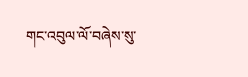གང་འབུལ་ལོ་བཞེས་སུ་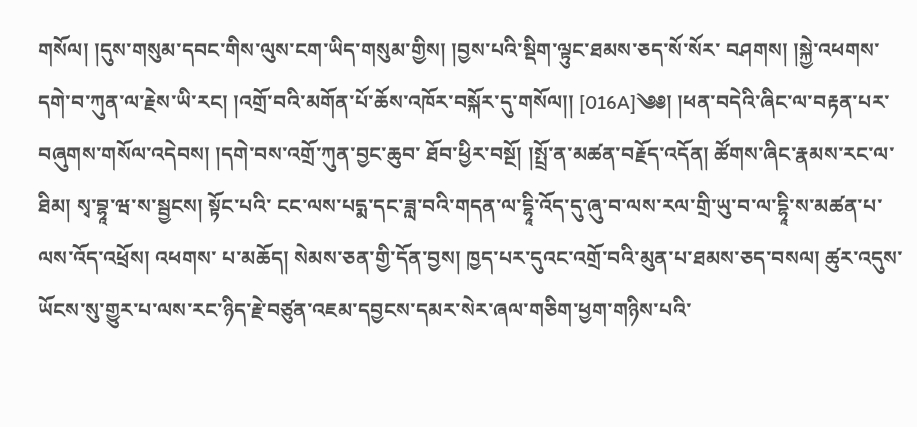གསོལ། །དུས་གསུམ་དབང་གིས་ལུས་ངག་ཡིད་གསུམ་གྱིས། །བྱས་པའི་སྡིག་ལྟུང་ཐམས་ཅད་སོ་སོར་ བཤགས། །སྐྱེ་འཕགས་དགེ་བ་ཀུན་ལ་རྗེས་ཡི་རང། །འགྲོ་བའི་མགོན་པོ་ཆོས་འཁོར་བསྐོར་དུ་གསོལ།། [016A]༄༅། །ཕན་བདེའི་ཞིང་ལ་བརྟན་པར་བཞུགས་གསོལ་འདེབས། །དགེ་བས་འགྲོ་ཀུན་བྱང་ཆུབ་ ཐོབ་ཕྱིར་བསྔོ། །སྤྲོ་ན་མཚན་བརྗོད་འདོན། ཚོགས་ཞིང་རྣམས་རང་ལ་ཐིམ། སྭ་བྷཱ་ཝ་ས་སྦྱངས། སྟོང་པའི་ ངང་ལས་པདྨ་དང་ཟླ་བའི་གདན་ལ་དྷཱི་འོད་དུ་ཞུ་བ་ལས་རལ་གྲི་ཡུ་བ་ལ་དྷཱི་ས་མཚན་པ་ལས་འོད་འཕྲོས། འཕགས་ པ་མཆོད། སེམས་ཅན་གྱི་དོན་བྱས། ཁྱད་པར་དུའང་འགྲོ་བའི་མུན་པ་ཐམས་ཅད་བསལ། ཚུར་འདུས་ ཡོངས་སུ་གྱུར་པ་ལས་རང་ཉིད་རྗེ་བཙུན་འཇམ་དབྱངས་དམར་སེར་ཞལ་གཅིག་ཕྱག་གཉིས་པའི་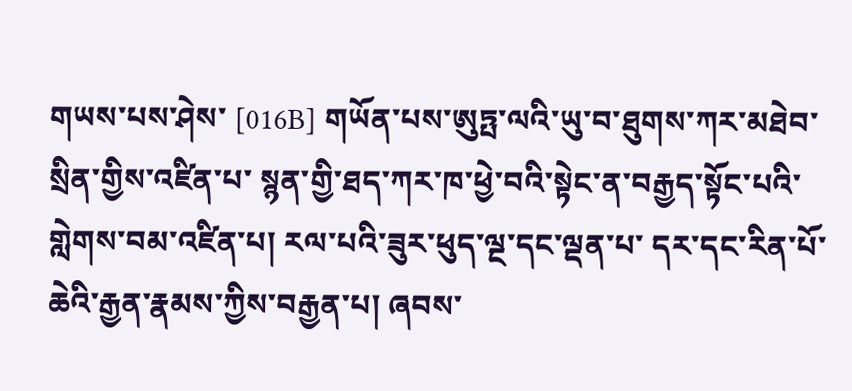གཡས་པས་ཤེས་ [016B] གཡོན་པས་ཨུཏྤ་ལའི་ཡུ་བ་ཐུགས་ཀར་མཐེབ་སྲིན་གྱིས་འཛིན་པ་ སྙན་གྱི་ཐད་ཀར་ཁ་ཕྱེ་བའི་སྟེང་ན་བརྒྱད་སྟོང་པའི་གླེགས་བམ་འཛིན་པ། རལ་པའི་ཟུར་ཕུད་ལྔ་དང་ལྡན་པ་ དར་དང་རིན་པོ་ཆེའི་རྒྱན་རྣམས་ཀྱིས་བརྒྱན་པ། ཞབས་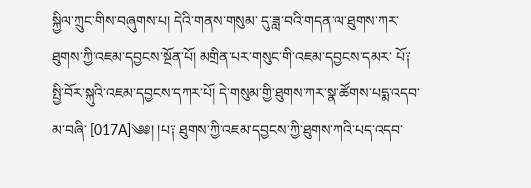སྐྱིལ་ཀྲུང་གིས་བཞུགས་པ། དེའི་གནས་གསུམ་ དུ་ཟླ་བའི་གདན་ལ་ཐུགས་ཀར་ཐུགས་ཀྱི་འཇམ་དབྱངས་སྔོན་པོ། མགྲིན་པར་གསུང་གི་འཇམ་དབྱངས་དམར་ པོ༑ སྤྱི་བོར་སྐུའི་འཇམ་དབྱངས་དཀར་པོ། དེ་གསུམ་གྱི་ཐུགས་ཀར་སྣ་ཚོགས་པདྨ་འདབ་མ་བཞི་ [017A]༄༅། །པ༑ ཐུགས་ཀྱི་འཇམ་དབྱངས་ཀྱི་ཐུགས་ཀའི་པད་འདབ་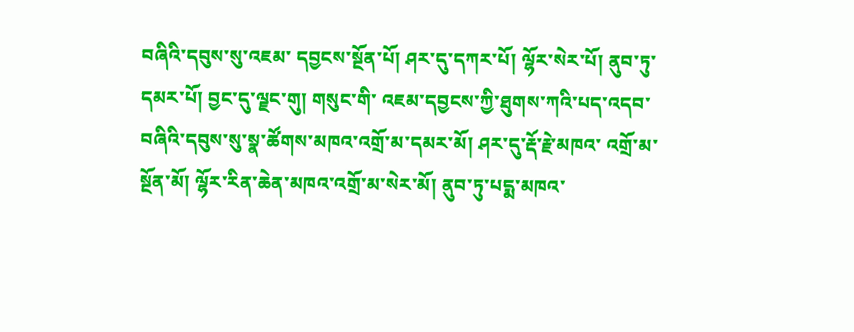བཞིའི་དབུས་སུ་འཇམ་ དབྱངས་སྔོན་པོ། ཤར་དུ་དཀར་པོ། ལྷོར་སེར་པོ། ནུབ་ཏུ་དམར་པོ། བྱང་དུ་ལྗང་གུ། གསུང་གི་ འཇམ་དབྱངས་ཀྱི་ཐུགས་ཀའི་པད་འདབ་བཞིའི་དབུས་སུ་སྣ་ཚོགས་མཁའ་འགྲོ་མ་དམར་མོ། ཤར་དུ་རྡོ་རྗེ་མཁའ་ འགྲོ་མ་སྔོན་མོ། ལྷོར་རིན་ཆེན་མཁའ་འགྲོ་མ་སེར་མོ། ནུབ་ཏུ་པདྨ་མཁའ་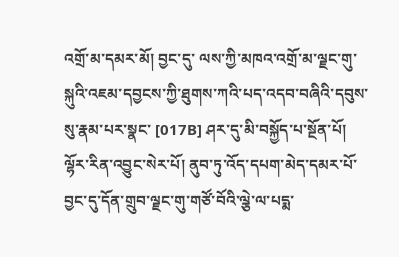འགྲོ་མ་དམར་མོ། བྱང་དུ་ ལས་ཀྱི་མཁའ་འགྲོ་མ་ལྗང་གུ་སྐུའི་འཇམ་དབྱངས་ཀྱི་ཐུགས་ཀའི་པད་འདབ་བཞིའི་དབུས་སུ་རྣམ་པར་སྣང་ [017B] ཤར་དུ་མི་བསྐྱོད་པ་སྔོན་པོ། ལྷོར་རིན་འབྱུང་སེར་པོ། ནུབ་ཏུ་འོད་དཔག་མེད་དམར་པོ་ བྱང་དུ་དོན་གྲུབ་ལྗང་གུ་གཙོ་བོའི་ལྕེ་ལ་པདྨ་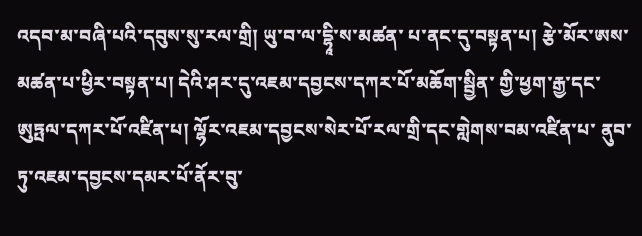འདབ་མ་བཞི་པའི་དབུས་སུ་རལ་གྲི། ཡུ་བ་ལ་དྷཱི་ས་མཚན་ པ་ནང་དུ་བསྟན་པ། རྩེ་མོར་ཨས་མཚན་པ་ཕྱིར་བསྟན་པ། དེའི་ཤར་དུ་འཇམ་དབྱངས་དཀར་པོ་མཆོག་སྦྱིན་ གྱི་ཕྱག་རྒྱ་དང་ཨུཏྤལ་དཀར་པོ་འཛིན་པ། ལྷོར་འཇམ་དབྱངས་སེར་པོ་རལ་གྲི་དང་གླེགས་བམ་འཛིན་པ་ ནུབ་ཏུ་འཇམ་དབྱངས་དམར་པོ་ནོར་བུ་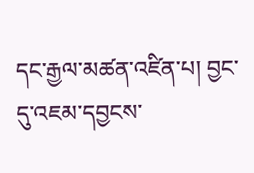དང་རྒྱལ་མཚན་འཛིན་པ། བྱང་དུ་འཇམ་དབྱངས་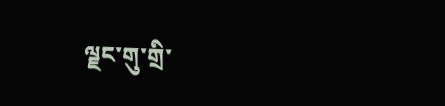ལྗང་གུ་གྲི་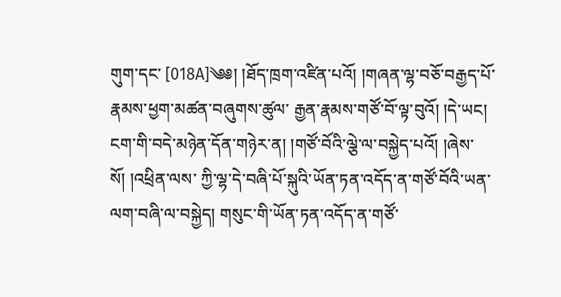གུག་དང་ [018A]༄༅། །ཐོད་ཁྲག་འཛིན་པའོ། །གཞན་ལྷ་བཅོ་བརྒྱད་པོ་རྣམས་ཕྱག་མཚན་བཞུགས་ཚུལ་ རྒྱན་རྣམས་གཙོ་བོ་ལྟ་བུའོ། །དེ་ཡང། ངག་གི་བདེ་མཉེན་དོན་གཉེར་ན། །གཙོ་བོའི་ལྕེ་ལ་བསྐྱེད་པའོ། །ཞེས་སོ། །འཕྲིན་ལས་ ཀྱི་ལྷ་དེ་བཞི་པོ་སྐུའི་ཡོན་ཏན་འདོད་ན་གཙོ་བོའི་ཡན་ལག་བཞི་ལ་བསྐྱེད། གསུང་གི་ཡོན་ཏན་འདོད་ན་གཙོ་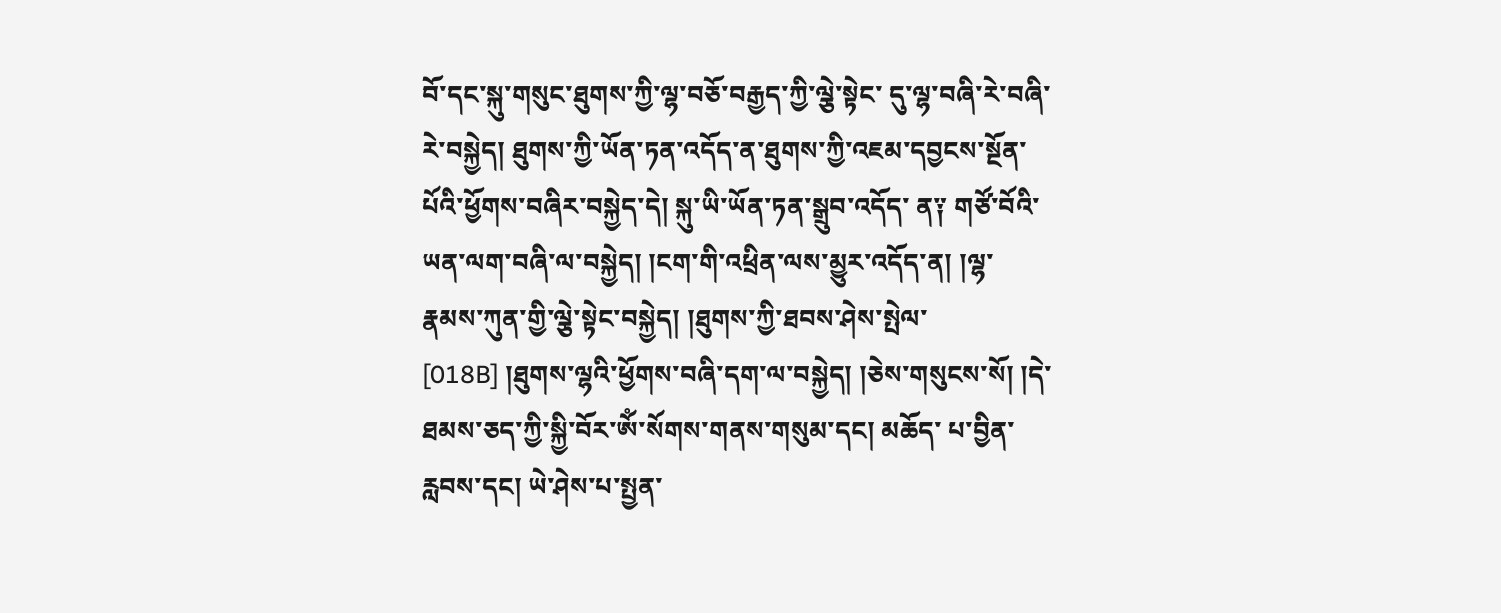བོ་དང་སྐུ་གསུང་ཐུགས་ཀྱི་ལྷ་བཅོ་བརྒྱད་ཀྱི་ལྕེ་སྟེང་ དུ་ལྷ་བཞི་རེ་བཞི་རེ་བསྐྱེད། ཐུགས་ཀྱི་ཡོན་ཏན་འདོད་ན་ཐུགས་ཀྱི་འཇམ་དབྱངས་སྔོན་པོའི་ཕྱོགས་བཞིར་བསྐྱེད་དེ། སྐུ་ཡི་ཡོན་ཏན་སྒྲུབ་འདོད་ ན༑ གཙོ་བོའི་ཡན་ལག་བཞི་ལ་བསྐྱེད། །ངག་གི་འཕྲིན་ལས་མྱུར་འདོད་ན། །ལྷ་རྣམས་ཀུན་གྱི་ལྕེ་སྟེང་བསྐྱེད། །ཐུགས་ཀྱི་ཐབས་ཤེས་སྤེལ་ [018B] །ཐུགས་ལྷའི་ཕྱོགས་བཞི་དག་ལ་བསྐྱེད། །ཅེས་གསུངས་སོ། །དེ་ཐམས་ཅད་ཀྱི་སྐྱི་བོར་ཨོཾ་སོགས་གནས་གསུམ་དང། མཆོད་ པ་བྱིན་རླབས་དང། ཡེ་ཤེས་པ་སྤྱན་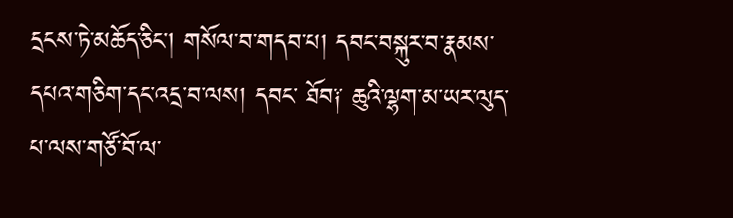དྲངས་ཏེ་མཆོད་ཅིང། གསོལ་བ་གདབ་པ། དབང་བསྐུར་བ་རྣམས་དཔའ་གཅིག་དང་འདྲ་བ་ལས། དབང་ ཐོབ༑ ཆུའི་ལྷག་མ་ཡར་ལུད་པ་ལས་གཙོ་བོ་ལ་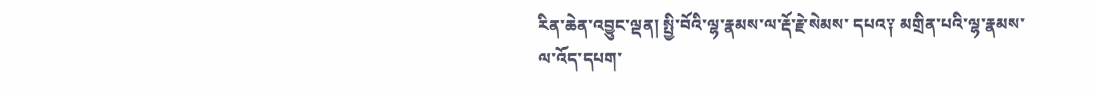རིན་ཆེན་འབྱུང་ལྡན། སྤྱི་བོའི་ལྷ་རྣམས་ལ་རྡོ་རྗེ་སེམས་ དཔའ༑ མགྲིན་པའི་ལྷ་རྣམས་ལ་འོད་དཔག་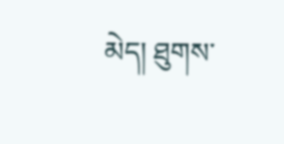མེད། ཐུགས་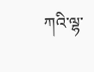ཀའི་ལྷ་